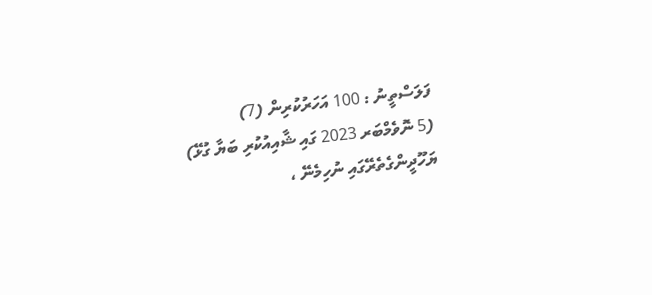ފަލަސްތީނު : 100 އަހަރުކުރިން (7)
(5 ނޮވެމްބަރ 2023 ގައި ޝާއިއުކުރި ބަޔާ ގުޅޭ)
ޔަހޫދީންގެތެރޭގައި ނުހިމެނޭ ،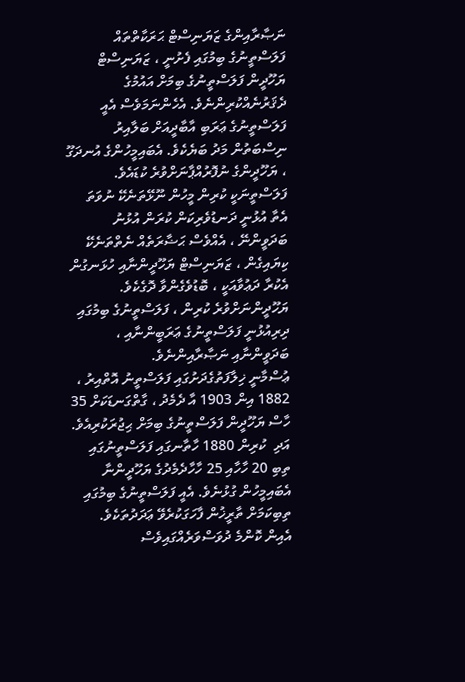ނަޞާރާއިންގެ ޒަޔަނިސްޓް ޙަރަކާތްތައް ފަލަސްތީނުގެ ބިމުގައި ފެށުނީ ، ޒަޔަނިސްޓް ޔަހޫދީން ފަލަސްތީނުގެ ބިމަށް އައުމުގެ ދެޤަރުނެއްކުރިންނެވެ. އެހެންނަމަވެސް އެއީ ފަލަސްތީނުގެ ޢަރަބި އާބާދީއަށް ބަލާއިރު ނިސްބަތުން މަދު ބަޔެކެވެ. އެބައިމީހުންގެ އުނދަގޫ ، ޔަހޫދީންގެ ނުފޮރުއްޕާނަށްވުރެ ކުޑައެވެ. ފަލަސްތީނަކީ ކުރިން މީހުން ނޫޅޭތަނެކޭ ނުވަތަ އެތާ އުޅުނީ ދަނޑުވެރިކަން ކުރަން އުޅުނު ބަދަވީންނޭ ، އެއްވެސް ޙަޟާރަތެއް ނެތްތަނެކޭ ކިޔައިގެން ، ޒަޔަނިސްޓް ޔަހޫދީންނާއި ހުޅަނގުން އެކުރާ ދަޢުވާއަކީ ، ބޮޑުވެގެންވާ ދޮގެކެވެ. ޔަހޫދީންނަށްވުރެ ކުރިން ، ފަލަސްތީނުގެ ބިމުގައި ދިރިއުޅުނީ ފަލަސްތީނުގެ ޢަރަބީންނާއި ، ބަދަވީންނާއި ނަޞާރާއިންނެވެ.
ޢުސްމާނީ ޚިލާފަތުގެދަށުގައި ފަލަސްތީނު އޮތްއިރު ، 1882 އިން 1903 އާ ދެމެދު ، ގާތްގަނޑަކަށް 35 ހާސް ޔަހޫދީން ފަލަސްތީނުގެ ބިމަށް ޙިޖުރަކުރިއެވެ. އަދި  ކުރިން 1880 ހާތާނގައި ފަލަސްތީނުގައި ތިބި 20 ހާހާއި 25 ހާހާދެމެދުގެ ޔަހޫދީންނާ އެބައިމީހުން ގުޅުނެވެ. އެއީ ފަލަސްތީނުގެ ބިމުގައި ތިބިކަމަށް ތާރީޚުން ފާހަގަކުރެވޭ ޢަދަދުތަކެވެ. އެއިން ކޮންމެ ދުވަސްވަރެއްގައިވެސް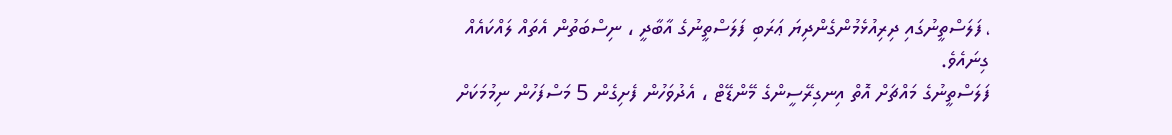، ފަލަސްތީނުގައި ދިރިއުޅެމުންގެންދިޔަ ޢަރަބި ފަލަސްތީނުގެ އާބާދީ ، ނިސްބަތުން އެތައް ލައްކައެއް ގިނައެވެ.
ފަލަސްތީނުގެ މައްޗަށް އޮތް އިނގިރޭސީންގެ މޭންޑޭޓް ، އެދުވަހުން ފެށިގެން 5 މަސްފަހުން ނިމުމަކަށް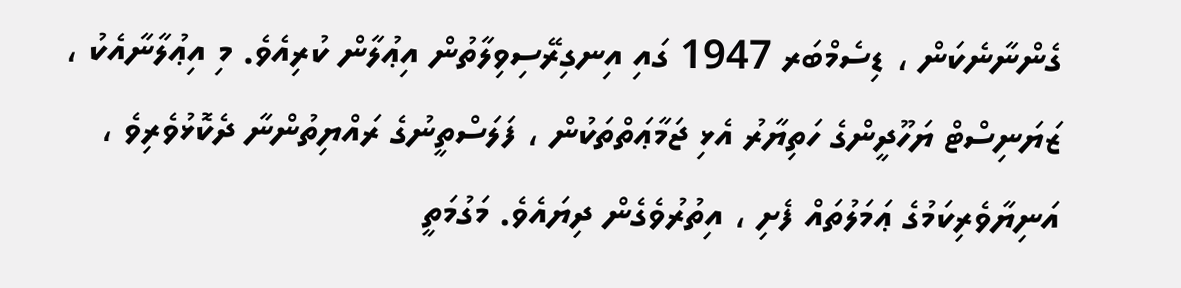ގެންނާނެކަން ، ޑިސެމްބަރ 1947 ގައި އިނގިރޭސިވިލާތުން އިޢުލާން ކުރިއެވެ. މި އިޢުލާނާއެކު ، ޒަޔަނިސްޓް ޔަހޫދީންގެ ހަތިޔާރު އެޅި ޖަމާޢަތްތަކުން ، ފަލަސްތީނުގެ ރައްޔިތުންނާ ދެކޮޅުވެރިވެ ، އަނިޔާވެރިކަމުގެ ޢަމަލުތައް ފެށި ، އިތުރުވެގެން ދިޔައެވެ. މަގުމަތީ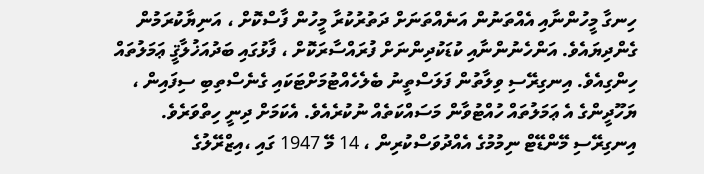ހިނގާ މީހުންނާއި އެއްތަނުން އަނެއްތަނަށް ދަތުރުކުރާ މީހުން ފާސްކޮށް ، އަނިޔާކުރަމުން ގެންދިޔައެވެ. އަންހެނުންނާއި ކުޑަކުދިންނަށް ފުރައްސާރަކޮށް ، ފާޅުގައި ބަދުއަޚުލާޤީ ޢަމަލުތައް ހިންގިއެވެ. އިނގިރޭސި ވިލާތުން ފަލަސްތީނު ބެލެހެއްޓުމަށްޓަކައި ގެނެސްތިބި ސިފައިން ، ޔަހޫދީންގެ އެ ޢަމަލުތައް ހުއްޓުވާން މަސައްކަތެއް ނުކުރެއެވެ. އެކަމަށް ދިނީ ހިތްވަރެވެ.
އިނގިރޭސި މޭންޑޭޓް ނިމުމުގެ އެއްދުވަސްކުރިން ، 14 މޭ 1947 ގައި ،އިޒްރޭލުގެ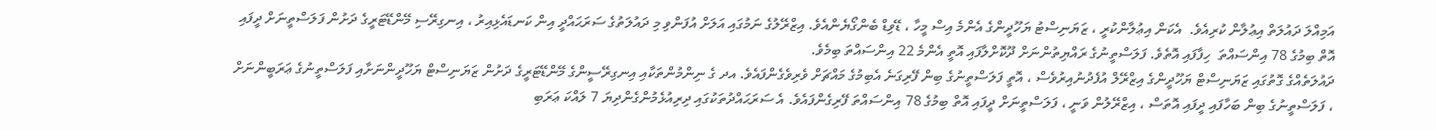އަމިއްލަ ދައުލަތް އިޢުލާން ކުރިއެވެ.  އެކަން އިޢުލާންކުރީ ، ޒަޔަނިސްޓު ޔަހޫދީންގެ އެންމެ އިސް މީހާ ، ޑޭވިޑް ބެންގޯޔެންއެވެ. އިޒްރޭލުގެ ނަމުގައި އަލަށް އުފަންވި މި ދައުލަތުގެ ސަރަޙައްދީ އިން ކަނޑައެޅިއިރު ، އިނގިރޭސި މޭންޑޭޓަރީގެ ދަށުން ފަލަސްތީނަށް ދީފައި އޮތް ބިމުގެ 78 އިންސައްތަ  ހިފާފައި އޮތެވެ. ފަލަސްތީނުގެ ރައްޔިތުންނަށް ދޫކޮށްލާފައި އޮތީ އެންމެ 22 އިންސައްތަ ބިމެވެ.
ދައުލަތެއްގެ ގޮތުގައި ޒަޔަނިސްޓް ޔަހޫދީންގެ އިޒްރޭލް އުފެދުނުއިރުވެސް ، އޮތީ ފަލަސްތީނުގެ ބިން ފޭރިގަނެ އެބިމުގެ މައްޗަށް ވެރިވެގެންފައެވެ. އދ ގެ ނިންމުންތަކާއި އިނގިރޭސީންގެ މޭންޑޭޓަރީގެ ދަށުން ޒަޔަނިސްޓް ޔަހޫދީންނަށާއި ފަލަސްތީނުގެ ޢަރަބީންނަށް ، ފަލަސްތީނުގެ ބިން ބަހާފައި ދީފައި އޮތަސް ، އިޒްރޭލުން ވަނީ ، ފަލަސްތީނަށް ދީފައި އޮތް ބިމުގެ 78 އިންސައްތަ ފޭރިގެންފައެވެ. އެ ސަރަޙައްދުތަކުގައި ދިރިއުޅެމުންގެންދިޔަ 7 ލައްކަ ޢަރަބި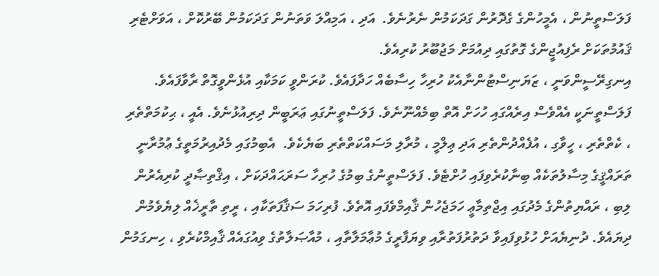ފަލަސްތީނުން ، އެމީހުންގެ ގެދޮރުން ގަދަކަމުން ނެރުނެވެ.  އަދި ، އަމިއްލަ ވަތަނުން ގަދަކަމުން ބޭރުކޮށް ، އަވަށްޓެރި ޤައުމުތަކަށް ރެފިއުޖީންގެ ގޮތުގައި ދިއުމަށް މަޖުބޫރު ކުރިއެވެ.
އިނގިރޭސީންވަނީ ، ޒަޔަނިސްޓުންނާއެކު ހުރިހާ ހިސާބެއް ހަދާފައެވެ. ކުރަންވީ ކަމަކާއި އުޅެންވީގޮތް ރާވާފައެވެ. ފަލަސްތީނަކީ އެއްވެސް އިރެއްގައި ހުހަށް އޮތް ބިމެއްނޫނެވެ. ފަލަސްތީނުގައި ޢަރަބީން ދިރިއުޅުނެވެ. އެއީ ، ޙިކުމަތްތެރި ، ކެތްތެރި ، ހީވާގި ، އުފެއްދުންތެރި އަދި ޢިލްމީ ، މުރާލި މަސައްކަތްތެރި ބަޔެކެވެ.  އެބިމުގައި މެދުއިރުމަތީގެ ޢުމުރާނީ ތަރައްޤީގެ މިސާލުތަކެއް ބިނާކުރެވިފައި ހުށްޓެވެ. ފަލަސްތީނުގެ ބިމުގެ ހުރިހާ ސަރަޙައްދަކަށް ، އިޤްތިޞާދީ ކުރިއެރުން ލިބި ، ރައްޔިތުންގެ މެދުގައި އިޖްތިމާޢީ ހަމަޖެހުން ޤާއިމްވެފައި އޮތެވެ. ފުރިހަމަ ސަޤާފަތަކާއި ، ރީތި ތާރީޚެއް ލިޔެވެމުން ދިޔައެވެ. ދުނިޔެއަށް ހުޅުވިފައިވާ ދަތުރުފަތުރާއި ވިޔަފާރީގެ މުޢާމަލާތާއި ، މުއާޞަލާތުގެ ވިއުގައެއް ޤާއިމްކުރެވި ، ހިނގަމުން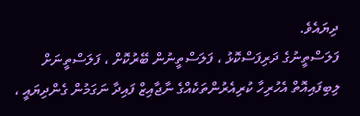ދިޔައެވެ.
ފަލަސްތީނުގެ ދަރިފަސްކޮޅު ، ފަލަސްތީނުން ބޭރުކޮށް ، ފަލަސްތީނަށް  ލިބިފައިއޮތް އެހުރިހާ ކުރިއެރުންތަކެއްގެ ނާޖާއިޒް ފައިދާ ނަގަމުން ގެންދިޔައީ ،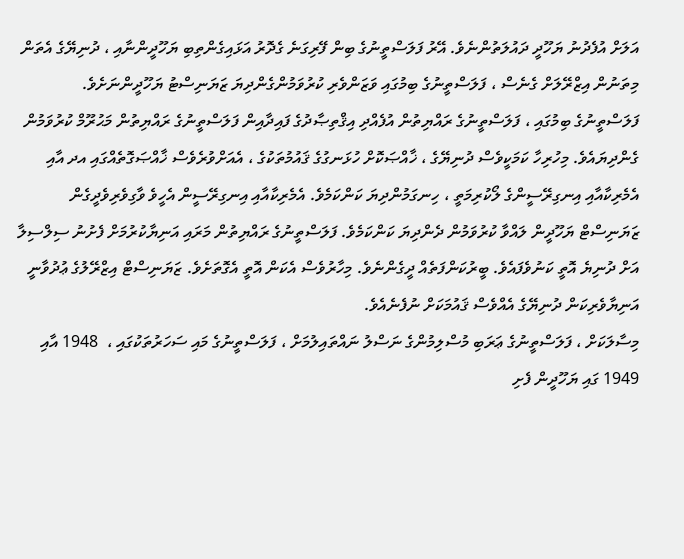އަލަށް އުފެދުނު ޔަހޫދީ ދައުލަތުންނެވެ. އޭރު ފަލަސްތީނުގެ ބިން ފޭރިގަނެ ގެދޮރު އަޅައިގެންތިބި ޔަހޫދީންނާއި ، ދުނިޔޭގެ އެތަން މިތަނުން އިޒްރޭލަށް ގެނެސް ، ފަލަސްތީނުގެ ބިމުގައި ވަޒަންވެރި ކުރުވަމުންގެންދިޔަ ޒަޔަނިސްޓު ޔަހޫދީންނަށެވެ. ފަލަސްތީނުގެ ބިމުގައި ، ފަލަސްތީނުގެ ރައްޔިތުން އުފެއްދި އިޤްތިޞާދުގެ ފައިދާއިން ފަލަސްތީނުގެ ރައްޔިތުން މަޙުރޫމް ކުރުވަމުން ގެންދިޔައެވެ. މިހުރިހާ ކަމަކީވެސް ދުނިޔޭގެ ، ޚާއްޞަކޮށް ހުޅަނގުގެ ޤައުމުތަކުގެ ، އެއަށްވުރެވެސް ޚާއްޞަގޮތެއްގައި އދ އާއި އެމެރިކާއާއި އިނގިރޭސީންގެ ލޯކުރިމަތީ ، ހިނގަމުންދިޔަ ކަންކަމެވެ. އެމެރިކާއާއި އިނގިރޭސީން އެހީވެ ވާގިވެރިވެދީގެން ޒަޔަނިސްޓް ޔަހޫދީން ލައްވާ ކުރުވަމުން ދެންދިޔަ ކަންކަމެވެ. ފަލަސްތީނުގެ ރައްޔިތުން މަރައި އަނިޔާކުރުމަށް ފެށުނު ސިލްސިލާ އަށް ދުނިޔެ އޮތީ ކަނުވެފައެވެ. ބީރުކަންފަތެއް ދީގެންނެވެ. މިހާރުވެސް އެކަން އޮތީ އެގޮތަށެވެ. ޒަޔަނިސްޓް އިޒްރޭލުގެ ޢުދުވާނީ އަނިޔާވެރިކަން ދުނިޔޭގެ އެއްވެސް ޤައުމަކަށް ނުފެނެއެވެ.
މިސާލަކަށް ، ފަލަސްތީނުގެ ޢަރަބި މުސްލިމުންގެ ނަސްލު ނައްތައިލުމަށް ، ފަލަސްތީނުގެ މައި ސަހަރުތަކުގައި ،  1948 އާއި 1949 ގައި ޔަހޫދީން ފެށި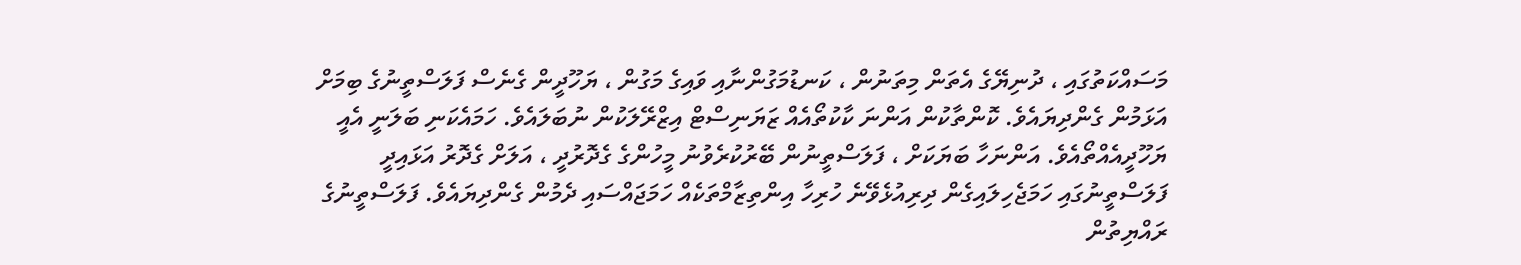މަސައްކަތުގައި ، ދުނިޔޭގެ އެތަން މިތަނުން ، ކަނޑުމަގުންނާއި ވައިގެ މަގުން ، ޔަހޫދީން ގެނެސް ފަލަސްތީނުގެ ބިމަށް އަޅަމުން ގެންދިޔައެވެ. ކޮންތާކުން އަންނަ ކާކުތޯއެއް ޒަޔަނިސްޓް އިޒްރޭލަކުން ނުބަލައެވެ. ހަމައެކަނި ބަލަނީ އެއީ ޔަހޫދީއެއްތޯއެވެ. އަންނަހާ ބަޔަކަށް ، ފަލަސްތީނުން ބޭރުކުރެވުނު މީހުންގެ ގެދޮރުދީ ، އަލަށް ގެދޮރު އަޅައިދީ ފަލަސްތީނުގައި ހަމަޖެހިލައިގެން ދިރިއުޅެވޭނެ ހުރިހާ އިންތިޒާމްތަކެއް ހަމަޖައްސައި ދެމުން ގެންދިޔައެވެ. ފަލަސްތީނުގެ ރައްޔިތުން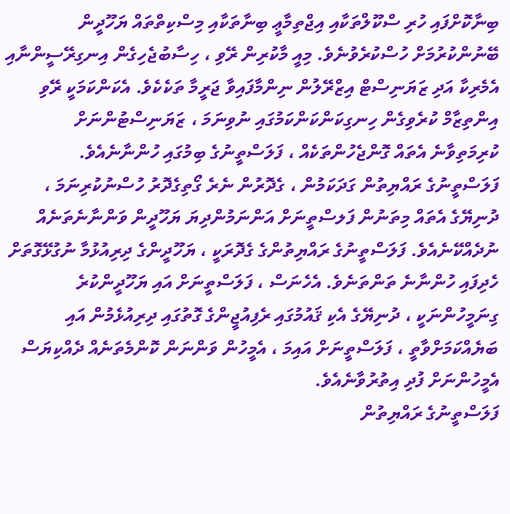ބިނާކޮށްފައި ހުރި ސްކޫލްތަކާއި އިޖްތިމާޢީ ބިނާތަކާއި މިސްކިތްތައް ޔަހޫދީން ބޭނުންކުރުމަށް ހުސްކުރެވުނެވެ. މިއީ މާކުރިން ރޭވި ، ހިސާބުޖެހިގެން އިނގިރޭސީންނާއި އެމެރިކާ އަދި ޒަޔަނިސްޓް އިޒްރޭލުން ނިންމާފައިވާ ޖަރީމާ ތަކެކެވެ. އެކަންކަމަކީ ރޭވި އިންތިޒާމް ކުރެވިގެން ހިނގިކަންކަންކަމުގައި ނުވިނަމަ ، ޒަޔަނިސްޓުންނަށް ކުރިމަތިވާނެ އެތައް ގޮންޖެހުންތަކެއް ، ފަލަސްތީނުގެ ބިމުގައި ހުންނާނެއެވެ. ފަލަސްތީނުގެ ރައްޔިތުން ގަދަކަމުން ، ގެދޮރުން ނެރެ ގޯތިގެދޮރު ހުސްނުކުރިނަމަ ، ދުނިޔޭގެ އެތައް މިތަނުން ފަލސްތީނަށް އަންނަމުންދިޔަ ޔަހޫދީން ވަންނާނެތަނެއް ނުދެއްކޭނެއެވެ. ފަލަސްތީނުގެ ރައްޔިތުންގެ ގެދޮރަކީ ، ޔަހޫދީންގެ ދިރިއުޅުމާ ނުގުޅޭގޮތަށް ހެދިފައި ހުންނާނެ ތަންތަނެވެ. އެހެނަސް ، ފަލަސްތީނަށް އައި ޔަހޫދީންކުރެ ގިނަމީހުންނަކީ ، ދުނިޔޭގެ އެކި ޤައުމުގައި ރެފިއުޖީންގެ ގޮތުގައި ދިރިއުޅެމުން އައި ބަޔެއްކަމަށްވާތީ ، ފަލަސްތީނަށް އައިމަ ، އެމީހުން ވަންނަން ކޮންމެތަނެއް ދެއްކިޔަސް އެމީހުންނަށް ފުދި އިތުރުވާނެއެވެ.
ފަލަސްތީނުގެ ރައްޔިތުން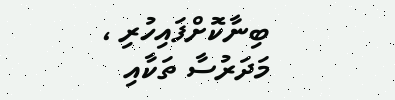ބިނާކޮށްފައިހުރި ، މަދަރުސާ ތަކާއި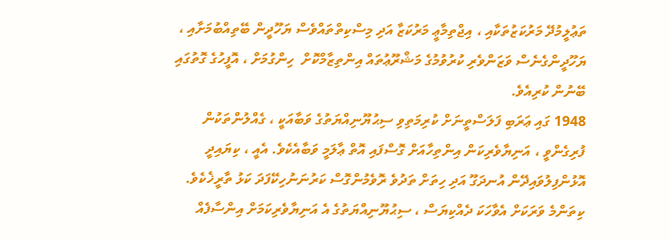ތަޢުލީމުދޭ މަރުކަޒުތަކާއި ، އިޖްތިމާޢީ މަރުކަޒާ އަދި މިސްކިތްތައްވެސް ޔަހޫދީން ބޭތިއްބުމަށާއި ، ޔަހޫދީންގެނެސް ވަޒަންވެރި ކުރުވުމުގެ މަޝްރޫޢުތައް އިންތިޒާމްކޮށް  ހިންގުމަށް ، އޮފީހުގެ ގޮތުގައި ބޭނުން ކުރިއެވެ.
1948 ގައި ޢަރަބި ފަލަސްތީނަށް ކުރިމަތިވި ސިޙުޔޫނިއްޔަތުގެ ވަބާއަކީ ، ގެއްލުންތަކުން ފުރިގެންވީ ، އަނިޔާވެރިކަން އިންތިހާއަށް ގޮސްފައި އޮތް ޢާލަމީ ވަބާއެކެވެ. އެއީ ، ކިޔައިދީ އޮޅުންފިލުވައިދޭން އުނދަގޫ އަދި ހިތަށް ތަދުވެ ރޮވެމުންގޮސް ކަރުނަނުހިކޭފަދަ ކަޅު ތާރީޚެކެވެ.
ކިތަންމެ ވަރަކަށް އެވާހަކަ ދެއްކިޔަސް ، ސިޙުޔޫނިއްޔަތުގެ އެ އަނިޔާވެރިކަމަށް އިންސާފެއް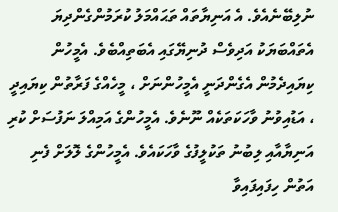ނުލިބޭނެއެވެ. އެ އަނިޔާތައް ތަޙައްމަލު ކުރަމުންގެންދިޔަ އެތައްބަޔަކު އަދިވެސް ދުނިޔޭގައި އެބަތިއްބެވެ. އެމީހުން ކިޔައިދެމުން އެގެންދަނީ އެމީހުންނަށް ، މީހެއްގެ ފަރާތުން ކިޔައިދީ ، އަޑުއިވުނު ވާހަކަތަކެއް ނޫނެވެ. އެމީހުންގެ އަމިއްލަ ނަފުސަށް ކުރި އަނިޔާއާއި ލިބުނު ތަކުލީފުގެ ވާހަކައެވެ. އެމީހުންގެ ލޮލަށް ފެނި އަތުން ހިފައިފައިވާ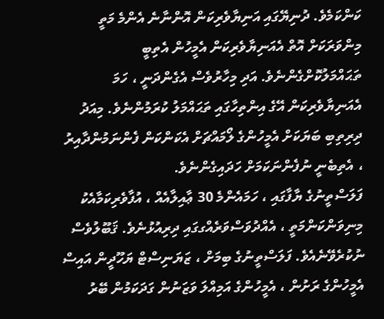ކަންކަމެވެ. ދުނިޔޭގައި އަނިޔާވެރިކަން އޮންނާނެ އެންމެ މަތީ މިންވަރަކަށް އޮތް އެއަނިޔާވެރިކަން އެމީހުން އެތިބީ ތަޙައްމަލުކޮށްގެންނެވެ. އަދި މިހާރުވެސް އެގެންދަނީ ، ހަމަ އެއަނިޔާވެރިކަން އޭގެ އިންތިހާގައި ތަޙައްމަލު ކުރަމުންނެވެ. މިއަދު ދިރިތިބި ބަޔަކަށް އެމީހުންގެ ލޯމައްޗަށް އެކަންކަން ފެންނަމުންދާއިރު ، އެތިބެނީ ނުފެންނަކަމަށް ހަދައިގެންނެވެ.
ފަލަސްތީނުގެ ޔާފާގައި ، ހަމައެންމެ 30 ޢާއިލާއެއް ، އުފާވެރިކަމާއެކު މިނިވަންކަންމަތީ ، އެއްދުވަސްވަރެއްގގައި ދިރިއުޅުނެވެ. ޤަބޫލުވެސް ނުކުރެވޭނެއެވެ. ފަލަސްތީނުގެ ބިމަށް ، ޒަޔަނިސްޓް ޔަހޫދީން އައިސް އެމީހުންގެ ރަށުން ، އެމީހުންގެ އަމިއްލަ ވަޒަނުން ގަދަކަމުން ބޭރު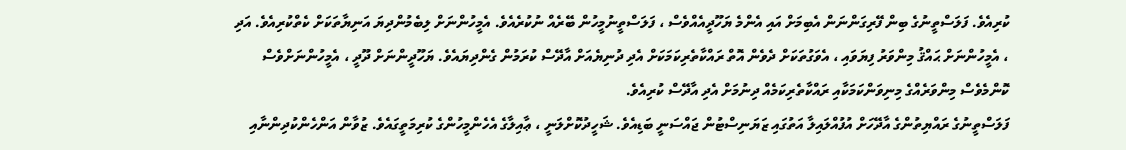ކުރިއެވެ. ފަލަސްތީނުގެ ބިން ފޭރިގަންނަން އެބިމަށް އައި އެންމެ ޔަހޫދީއެއްވެސް ، ފަލަސްތީނުމީހުން ބޭރެއް ނުކުރެއެވެ. އެމީހުންނަށް ލިބެމުންދިޔަ އަނިޔާތަކަށް ކެތްކުރިއެވެ. އަދި ، އެމީހުންނަށް ޙައްޤު މިންވަރު ފިޔަވައި ، އެވަގުތަކަށް ދެވެން އޮތް ރައްކާތެރިކަމަކަށް އެދި ދުނިޔެއަށް އާދޭސް ކުރަމުން ގެންދިޔައެވެ. ޔަހޫދީންނަށް ދޫދީ ، އެމީހުންނަށްވެސް ކޮންމެވެސް މިންވަރެއްގެ މިނިވަންކަމަކާއި ރައްކާތެރިކަމެއް ދިނުމަށް އެދި އާދޭސް ކުރިއެވެ.
ފަލަސްތީނުގެ ރައްޔިތުންގެ އާދޭހަށް އުފުއްލައިލާ އަތުގައި ޒަޔަނިސްޓުން ޖައްސަނީ ބަޑިއެވެ. ޝަހީދުކޮށްލަނީ ، ޢާއިލާގެ އެހެންމީހުންގެ ކުރިމަތީގައެވެ. ޒުވާން އަންހެންކުދިންނާއި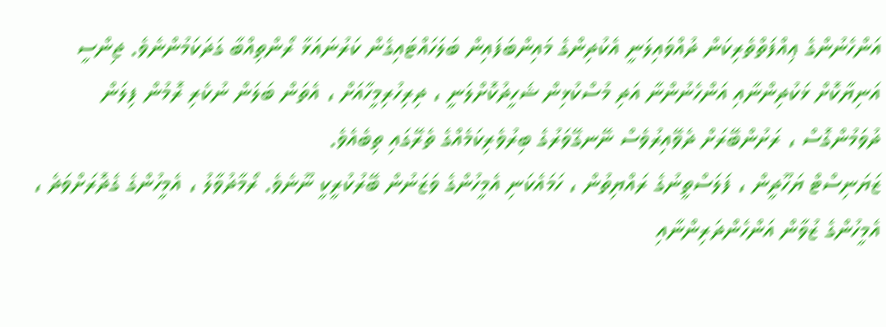އަންހެނުންގެ ޢިއްފަތްތެރިކަން ދުއްވައިލަނީ އެކުދިންގެ މައިންބަފައިން ބަލަހައްޓައިގެން ކަރުނައަޅާ ރޯންތިއްބާ ގަދަކަމުންނެވެ. ޖިންސީ އަނިޔާކޮށް ޅަކުދިންނާއި އަންހެނުންނާ އަދި މުސްކުޅިން ޝަހީދުކޮށްލަނީ ، ދިރިހުރިމީހާއަށް ، އެތަން ބަލަން ނުކެރި ރޮމުން ފިލަން ދުވަމުންގޮސް ، ރަށުންބޭރަށް ދެވޭއިރުވެސް ނޭނގޭވަރުގެ ބިރުވެރިކަމެއްގެ ތެރޭގައި ތިބެއެވެ.
ޒަޔަނިސްޓް ޔަހޫދީން ، ފަލަސްތީނުގެ ރައްޔިތުން ، ހަމައެކަނި އެމީހުންގެ ވަޒަނުން ބޭރުކުރީކީ ނޫނެވެ. ރޯމާދުވާލު ، އެމީހުންގެ ގެދޮރަށްވަދެ ، އެމީހުންގެ ޒުވާން އަންހެންދަރިންނާއި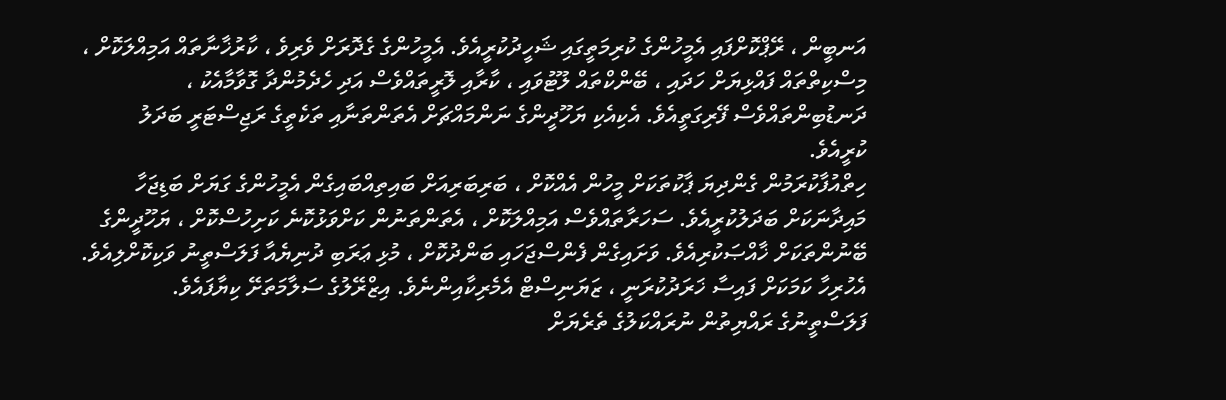އަނބީން ، ރޭޕްކޮށްފައި އެމީހުންގެ ކުރިމަތީގައި ޝަހީދުކުރީއެވެ. އެމީހުންގެ ގެދޮރަށް ވެރިވެ ، ކާރުޚާނާތައް އަމިއްލަކޮށް ، މިސްކިތްތައް ފައްޅިޔަށް ހަދައި ، ބޭންކްތައް ލޫޓުވައި ، ކާރާއި ލޮރީތައްވެސް އަދި ހެދެމުންދާ ގޮވާމާއެކު ، ދަނޑުބިންތައްވެސް ފޭރިގަތީއެވެ. އެކިއެކި ޔަހޫދީންގެ ނަންމައްޗަށް އެތަންތަނާއި ތަކެތީގެ ރަޖިސްޓަރީ ބަދަލު ކުރީއެވެ.
ހިތްއުފާކުރަމުން ގެންދިޔަ ޕާކުތަކަށް މީހުން އެއްކޮށް ، ބަރިބަރިއަށް ބައިތިއްބައިގެން އެމީހުންގެ ގަޔަށް ބަޑިޖަހާ މައިދާނަކަށް ބަދަލުކުރީއެވެ. ސަހަރާތައްވެސް އަމިއްލަކޮށް ، އެތަންތަނުން ކަށްވަޅުކޮނެ ކަށިހުސްކޮށް ، ޔަހޫދީންގެ ބޭނުންތަކަށް ޚާއްޞަކުރިއެވެ. ވަށައިގެން ފެންސްޖަހައި ބަންދުކޮށް ، މުޅި ޢަރަބި ދުނިޔެއާ ފަލަސްތީނު ވަކިކޮށްލިއެވެ. އެހުރިހާ ކަމަކަށް ފައިސާ ޚަރަދުކުރަނީ ، ޒަޔަނިސްޓް އެމެރިކާއިންނެވެ. އިޒްރޭލުގެ ސަލާމަތަށޭ ކިޔާފައެވެ. ފަލަސްތީނުގެ ރައްޔިތުން ނުރައްކަލުގެ ތެރެޔަށް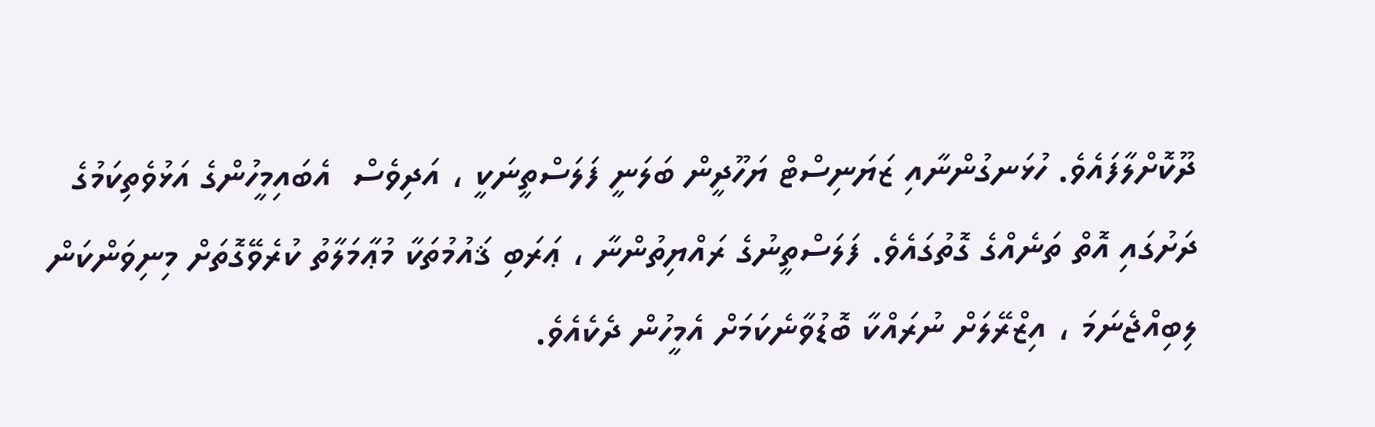ދޫކޮށްލާފައެވެ. ހުޅަނގުންނާއި ޒަޔަނިސްޓް ޔަހޫދީން ބަލަނީ ފަލަސްތީނަކީ ، އަދިވެސް  އެބައިމީހުންގެ އަޅުވެތިކަމުގެ ދަށުގައި އޮތް ތަނެއްގެ ގޮތުގައެވެ. ފަލަސްތީނުގެ ރައްޔިތުންނާ ، ޢަރަބި ޤައުމުތަކާ މުޢާމަލާތު ކުރެވޭގޮތަށް މިނިވަންކަން ލިބިއްޖެނަމަ ، އިޒްރޭލަށް ނުރައްކާ ބޮޑުވާނެކަމަށް އެމީހުން ދެކެއެވެ.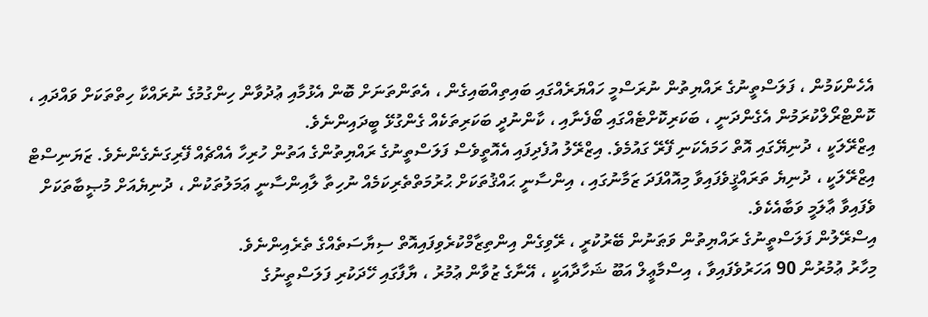އެހެންކަމުން ، ފަލަސްތީނުގެ ރައްޔިތުން ނުރަސްމީ ހައްޔަރެއްގައި ބައިތިއްބައިގެން ، އެތަންތަނަށް ބޮން އެޅުމާއި ޢުދުވާން ހިންގުމުގެ ނުރައްކާ ހިތްތަކަށް ވައްދައި ، ކޮންޓްރޯލްކުރަމުން އެގެންދަނީ ، ބަކަރިކޮށްޓެއްގައި ބޯފެނާއި ، ކާންނުދީ ބަކަރިތަކެއް ގެންގުޅޭ ބީދައިންނެވެ.
އިޒްރޭލަކީ ، ދުނިޔޭގައި އޮތް ހަމައެކަނި ފޭރޭ ގައުމެވެ. އިޒްރޭލު އުފެދިފައި އެއޮތީވެސް ފަލަސްތީނުގެ ރައްޔިތުންގެ އަތުން ހުރިހާ އެއްޗެއް ފޭރިގަނެގެންނެވެ. ޒަޔަނިސްޓް އިޒްރޭލަކީ ، ދުނިޔެ ތަރައްޤީވެފައިވާ މިއޮއްފަދަ ޒަމާނުގައި ، އިންސާނީ ޙައްޤުތަކަށް ޙުރުމަތްތެރިކަމެއް ނުހިތާ ލާއިންސާނީ ޢަމަލުތަކުން ، ދުނިޔެއަށް މުޞީބާތަކަށް ވެފައިވާ ޢާލަމީ ވަބާއެކެވެ.
އިސްރޭލުން ފަލަސްތީނުގެ ރައްޔިތުން ވަޠަނުން ބޭރުކުރީ ، ރޭވިގެން އިންތިޒާމްކުރެވިފައިއޮތް ސިޔާސަތެއްގެ ތެރެއިންނެވެ.
މިހާރު ޢުމުރުން 90 އަހަރުވެފައިވާ ، އިސްމާޢީލް އަބޫ ޝަހާދާއަކީ ، އޭނާގެ ޒުވާން ޢުމުރު ، ޔާފާގައި ހޭދަކުރި ފަލަސްތީނުގެ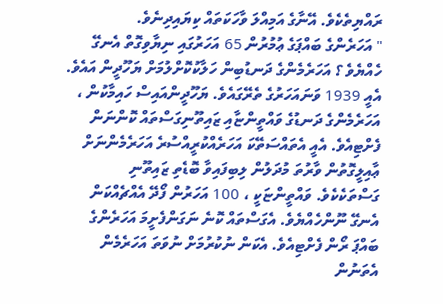ރައްޔިތެކެވެ. އޭނާގެ އަމިއްލަ ވާހަކަތައް ކިޔައިދިނެވެ.
" އަހަރެންގެ ބައްޕަގެ ޢުމުރުން 65 އަހަރުގައި ނިޔާވިގޮތް އެނގޭ ހެއްޔެވެ ؟ އަހަރެމެންގެ ދަނޑުބިން ހަލާކުކޮށްލުމަށް ޔަހޫދީން އައެވެ. އެއީ 1939 ވަނައަހަރުގެ ތެރޭގައެވެ. ޔަހޫދީންއައިސް ހައިމާކުން ، އަހަރެމެންގެ ދަނޑުގެ ވައްތީންޏާއި ޒައިތޫނިގަސްތައް ކޮންނަން ފެށްޓިއެވެ. އެއީ އެތައްސަތޭކަ އަހަރެއްކުރީއްސުރެ އަހަރެމެންނަށް ޢާއިލީގޮތުން ވާރުތަ މުދަލުން ލިބިފައިވާ ބޮޑެތި ޒައިތޫނި ގަސްތަކެކެވެ. ވައްތީންޏަކީ ، 100 އަހަރުން ފޯދޭ އެއްޗެއްކަން އެނގޭ ނޫންހެއްޔެވެ. އެގަސްތައް ކޮނެ ނަގަންފެށީމަ އަހަރެންގެ ބައްޕަ ރޯން ފެށްޓިއެވެ. އެކަން ނުކުރުމަށް ނުވަތަ އަހަރެމެން އެތަނުން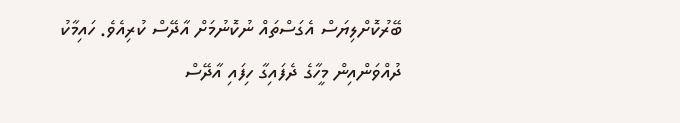ބޭރުކޮށްލިޔަސް އެގަސްތައް ނުކޮނުމަށް އާދޭސް ކުރިއެވެ. ހައިމާކު ދުއްވަންއިން މީހާގެ ދެފައިގާ ހިފައި އާދޭސް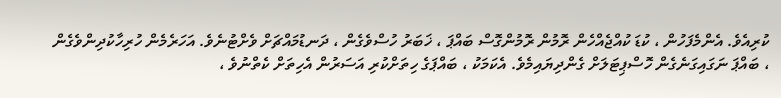ކުރިއެވެ. އެންމެފަހުން ، ކުޑަ ކުއްޖެއްހެން ރޮމުން ރޮމުންގޮސް ބައްޕަ ، ޚަބަރު ހުސްވެގެން ، ދަނޑުމައްޗަށް ވެށްޓުނެވެ. އަހަރެމެން ހުރިހާކުދިންވެގެން ، ބައްޕަ ނަގައިގަނެގެން ހޮސްޕިޓަލަށް ގެންދިޔައިމެވެ. އެކަމަކު ، ބައްޕަގެ ހިތަށްކުރި އަސަރުން އެހިތަށް ކެތްނުވެ ،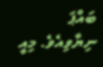ބައްޕަ ނިޔާވިއެވެ. މިއީ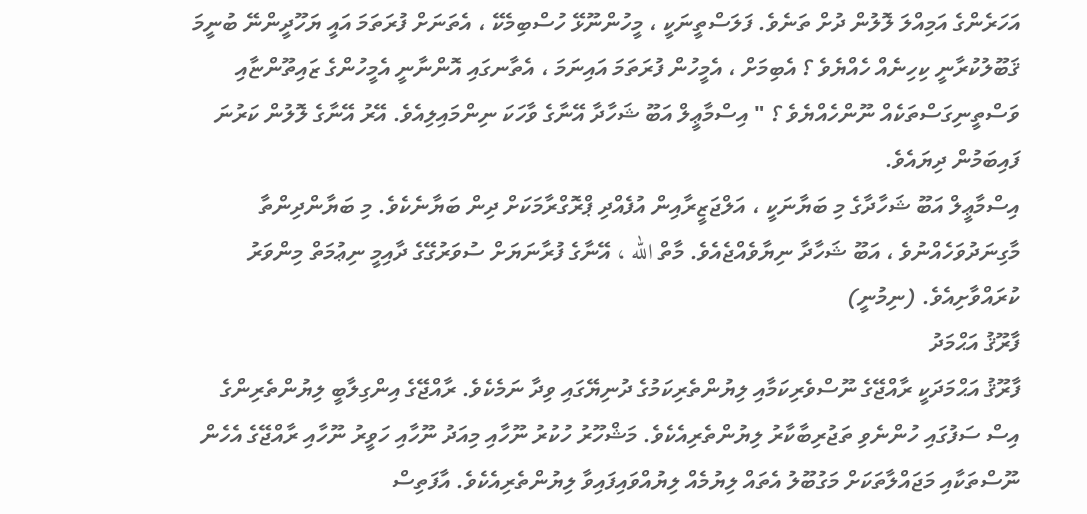އަހަރެންގެ އަމިއްލަ ލޮލުން ދުށް ތަނެވެ. ފަލަސްތީނަކީ ، މީހުންނޫޅޭ ހުސްބިމެކޭ ، އެތަނަށް ފުރަތަމަ އައީ ޔަހޫދީންނޭ ބުނީމަ ޤަބޫލުކުރާނީ ކިހިނެއް ހެއްޔެވެ ؟ އެބިމަށް ، އެމީހުން ފުރަތަމަ އައިނަމަ ، އެތާނގައި އޮންނާނީ އެމީހުންގެ ޒައިތޫންޏާއި ވަސްތީނިގަސްތަކެއް ނޫންހެއްޔެވެ ؟ " އިސްމާޢީލް އަބޫ ޝަހާދާ އޭނާގެ ވާހަކަ ނިންމައިލިއެވެ. އޭރު އޭނާގެ ލޮލުން ކަރުނަ ފައިބަމުން ދިޔައެވެ.
އިސްމާޢީލް އަބޫ ޝަހާދާގެ މި ބަޔާނަކީ ، އަލްޖަޒީރާއިން އުފެއްދި ޕްރޮގްރާމަކަށް ދިން ބަޔާނެކެވެ. މި ބަޔާންދިންތާ މާގިނަދުވަހެއްނުވެ ، އަބޫ ޝަހާދާ ނިޔާވެއްޖެއެވެ. މާތް الله ، އޭނާގެ ފުރާނަޔަށް ސުވަރުގޭގެ ދާއިމީ ނިޢުމަތް މިންވަރު ކުރައްވާށިއެވެ. (ނިމުނީ)
ފާރޫޤު އަޙްމަދު
ފާރޫޤު އަޙްމަދަކީ ރާއްޖޭގެ ނޫސްވެރިކަމާއި ލިޔުންތެރިކަމުގެ ދުނިޔޭގައި ވިދާ ނަމެކެވެ. ރާއްޖޭގެ އިންގިލާބީ ލިޔުންތެރިންގެ އިސް ސަފުގައި ހުންނެވި ތަޖުރިބާކާރު ލިޔުންތެރިއެކެވެ. މަޝްހޫރު ހުކުރު ނޫހާއި މިއަދު ނޫހާއި ހަވީރު ނޫހާއި ރާއްޖޭގެ އެހެން ނޫސްތަކާއި މަޖައްލާތަކަށް މަގުބޫލު އެތައް ލިޔުމެއް ލިޔުއްވައިފައިވާ ލިޔުންތެރިއެކެވެ. އާފަތިސް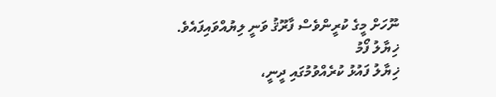ނޫހަށް މީގެ ކުރީންވެސް ފާރޫޤު ވަނީ ލިޔުއްވައިފައެވެ.
ޚިޔާލު ފޯމު
ޚިޔާލު ފައުޅު ކުރެއްވުމުގައި ދީނީ،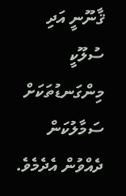ޤާނޫނީ އަދި ސުލޫކީ މިންގަނޑުތަކަށް ސަމާލުކަން ދެއްވުން އެދެމެވެ.